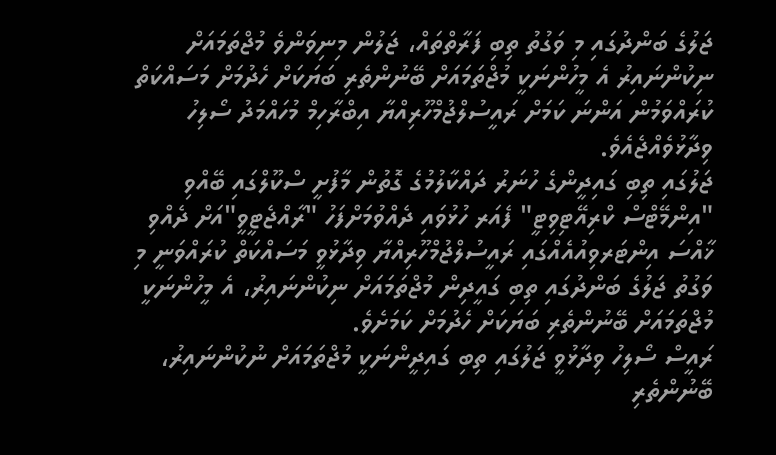ޖަލުގެ ބަންދުގައި މި ވަގުތު ތިބި ފަރާތްތައް، ޖަލުން މިނިވަންވެ މުޖްތަމައަށް ނިކުންނައިރު އެ މީހުންނަކީ މުޖްތަމައަށް ބޭނުންތެރި ބަޔަކަށް ހެދުމަށް މަސައްކަތް ކުރައްވަމުން އަންނަ ކަމަށް ރައީސުލްޖުމްހޫރިއްޔާ އިބްރާހިމް މުހައްމަދު ސޯލިހު ވިދާޅުވެއްޖެއެވެ.
ޖަލުގައި ތިބި ގައިދީންގެ ހުނަރު ދައްކާލުމުގެ ގޮތުން މާފުށީ ސްކޫލްގައި ބޭއްވި "އިންމޭޓްސް ކްރިއޭޓިވިޓީ" ފެއަރ ހުޅުވައި ދެއްވުމަށްފަހު "ރާއްޖެޓީވީ"އަށް ދެއްވި ޚާއްސަ އިންޓަރވިއުއެއްގައި ރައީސުލްޖުމްހޫރިއްޔާ ވިދާޅުވީ މަސައްކަތް ކުރައްވަނީ މި ވަގުތު ޖަލުގެ ބަންދުގައި ތިބި ގައީދިން މުޖްތަމައަށް ނިކުންނައިރު، އެ މީހުންނަކީ މުޖްތަމައަށް ބޭނުންތެރި ބަޔަކަށް ހެދުމަށް ކަމަށެވެ.
ރައީސް ސޯލިހު ވިދާޅުވީ ޖަލުގައި ތިބި ގައިދީންނަކީ މުޖްތަމައަށް ނުކުންނައިރު، ބޭނުންތެރި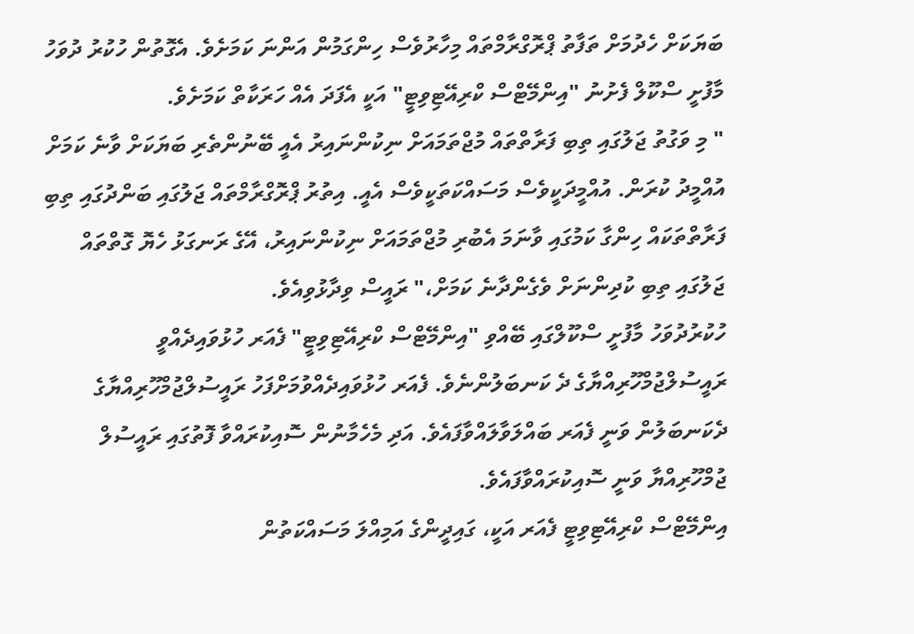ބަޔަކަށް ހެދުމަށް ތަފާތު ޕްރޮގްރާމްތައް މިހާރުވެސް ހިންގަމުން އަންނަ ކަމަށެވެ. އެގޮތުން ހުކުރު ދުވަހު މާފުށީ ސްކޫލް ފެށުނު "އިންމޭޓްސް ކްރިއޭޓިވިޓީ" އަކީ އެފަދަ އެއް ހަރަކާތް ކަމަށެވެ.
" މި ވަގުތު ޖަލުގައި ތިބި ފަރާތްތައް މުޖްތަމައަށް ނިކުންނައިރު އެއީ ބޭނުންތެރި ބަޔަކަށް ވާނެ ކަމަށް އުއްމީދު ކުރަން. އުއްމީދަކީވެސް މަސައްކަތަކީވެސް އެއީ. އިތުރު ޕްރޮގްރާމްތައް ޖަލުގައި ބަންދުގައި ތިބި ފަރާތްތަކައް ހިންގާ ކަމުގައި ވާނަމަ އެބުރި މުޖްތަމައަށް ނިކުންނައިރު، އޭގެ ރަނގަޅު ހެޔޮ ގޮތްތައް ޖަލުގައި ތިބި ކުދިންނަށް ވެގެންދާނެ ކަމަށް،" ރައީސް ވިދާޅުވިއެވެ.
ހުކުރުދުވަހު މާފުށީ ސްކޫލްގައި ބޭއްވި "އިންމޭޓްސް ކްރިއޭޓިވިޓީ" ފެއަރ ހުޅުވައިދެއްވީ ރައީސުލްޖުމްހޫރިއްޔާގެ ދެ ކަނބަލުންނެވެ. ފެއަރ ހުޅުވައިދެއްވުމަށްފަހު ރައީސުލްޖުމްހޫރިއްޔާގެ ދެކަނބަލުން ވަނީ ފެއަރ ބައްލަވާލައްވާފައެވެ. އަދި މެހެމާނުން ސޮއިކުރައްވާ ފޮތުގައި ރައީސުލް ޖުމްހޫރިއްޔާ ވަނީ ސޮއިކުރައްވާފައެވެ.
އިންމޭޓްސް ކްރިއޭޓިވިޓީ ފެއަރ އަކީ، ގައިދީންގެ އަމިއްލަ މަސައްކަތުން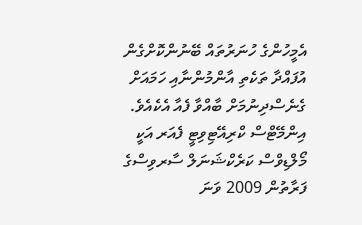އެމީހުންގެ ހުނަރުތައް ބޭނުންކޮށްގެން އުފައްދާ ތަކެތި އާންމުންނާއި ހަމައަށް ގެނެސްދިނުމަށް ބާއްވާ ފެއާ އެކެއެވެ.
އިންމޭޓްސް ކްރިއޭޓިވިޓީ ފެއަރ އަކީ މޯލްޑިވްސް ކަރެކްޝަނަލް ސާރވިސްގެ ފަރާތުން 2009 ވަނަ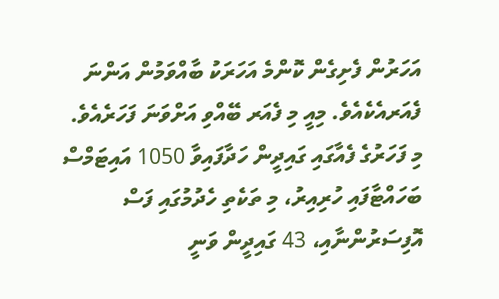އަހަރުން ފެށިގެން ކޮންމެ އަހަރަކު ބާއްވަމުން އަންނަ ފެއަރއެކެއެވެ. މިއީ މި ފެއަރ ބޭއްވި އަށްވަނަ ފަހަރެއެވެ.
މި ފަހަރުގެ ފެއާގައި ގައިދީން ހަދާފައިވާ 1050 އައިޓަމްސް ބަހައްޓާފައި ހުރިއިރު، މި ތަކެތި ހެދުމުގައި ފަސް އޮފިސަރުންނާއި، 43 ގައިދީން ވަނީ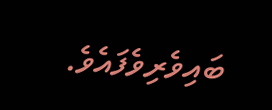ބައިވެރިވެފައެވެ.